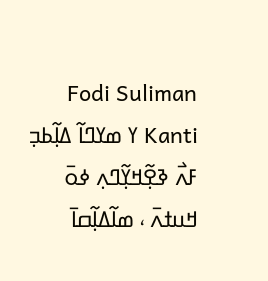Fodi Suliman Kanti ߌ ߘߌߣߊ߬ ߡߊ߲߬ߕߏ߲ ߓߍ߯ ߢߐ߲߬ߞߌ߲߬ߣߍ߲ ߦߋ߫ ߞߎߙߍ߫ ، ߘߊ߬ߡߊ߲߬ߛߊ߫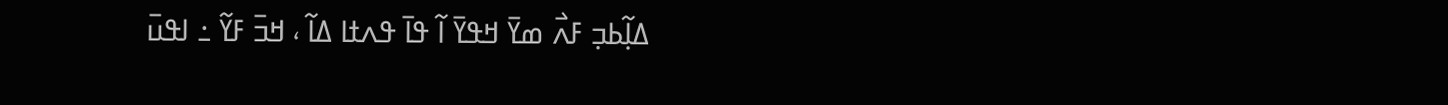ߡߊ߲߬ߕߏ߲ ߓߍ߯ ߘߌ߫ ߞߟߌ߫ ߊ߬ ߟߊ߫ ߟߍߙߊ ߡߊ߬ ، ߞߏ߫ ߓߌ߬ ߸ ߊߟߎ߫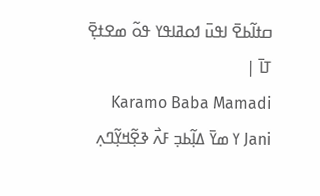ߛߙߊ߬ߕߐ߫ ߊߟߎ߫ ߗߋߥߊߟߌ ߟߋ߬ ߘߐߙߐ߲߫ ߠߊ߫ |
Karamo Baba Mamadi Jani ߌ ߘߌ߫ ߡߊ߲߬ߕߏ߲ ߓߍ߯ ߢߐ߲߬ߞߌ߲߬ߣߍ߲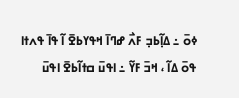ߦߋ߫ ߸ ߡߊ߲߬ߕߏ߲ ߓߍ߯ ߝߣߊ߫ ߞߟߌߕߐ߫ ߊ߬ ߟߊ߫ ߟߍߙߊ ߟߋ߫ ߡߊ߬ ، ߞߏ߫ ߓߌ߬ ߸ ߊߟߎ߫ ߛߙߊ߬ߕߐ߫ ߊߟߎ߫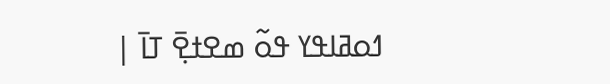ߗߋߥߊߟߌ ߟߋ߬ ߘߐߙߐ߲߫ ߠߊ߫ |